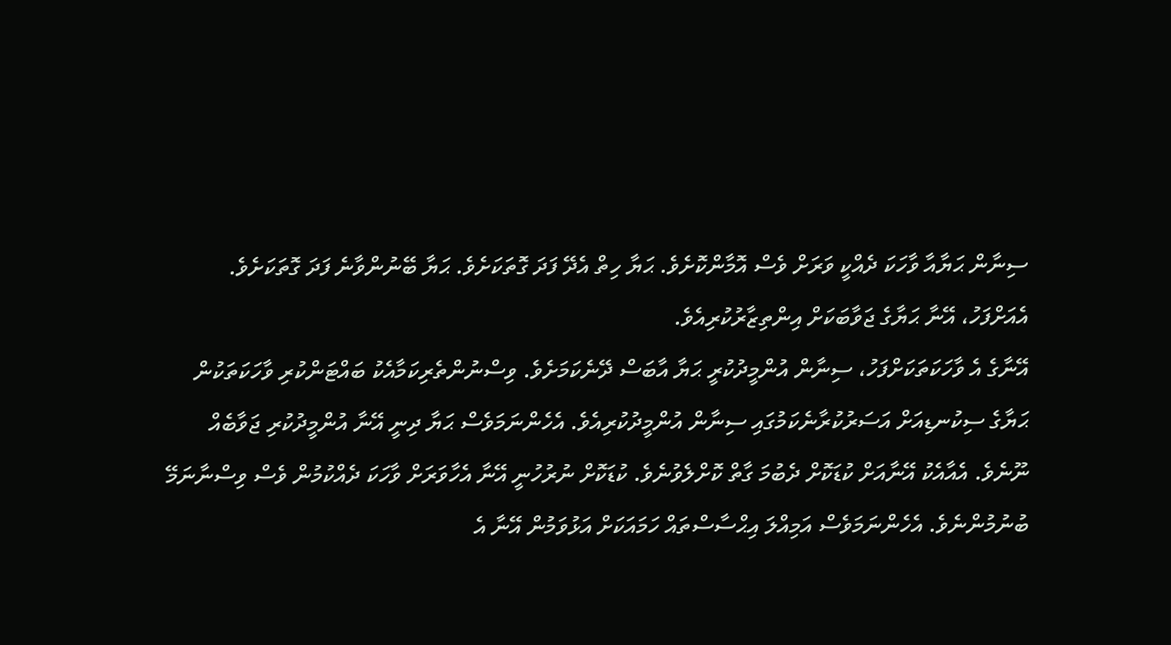ސިނާން ޙަޔާއާ ވާހަކަ ދެއްކީ ވަރަށް ވެސް އޮމާންކޮށެވެ. ޙަޔާ ހިތް އެދޭ ފަދަ ގޮތަކަށެވެ. ޙަޔާ ބޭނުންވާނެ ފަދަ ގޮތަކަށެވެ. އެއަށްފަހު، އޭނާ ޙަޔާގެ ޖަވާބަކަށް އިންތިޒާރުކުރިއެވެ.
އޭނާގެ އެ ވާހަކަތަކަށްފަހު، ސިނާން އުންމީދުކުރީ ޙަޔާ އާބަސް ދޭނެކަމަށެވެ. ވިސްނުންތެރިކަމާއެކު ބައްޓަންކުރި ވާހަކަތަކުން ޙަޔާގެ ސިކުނޑިއަށް އަސަރުކުރާނެކަމުގައި ސިނާން އުންމީދުކުރިއެވެ. އެހެންނަމަވެސް ޙަޔާ ދިނީ އޭނާ އުންމީދުކުރި ޖަވާބެއް ނޫނެވެ. އެއާއެކު އޭނާއަށް ކުޑަކޮށް ދެބުމަ ގާތް ކޮށްލެވުނެވެ. ކުޑަކޮށް ނުރުހުނީ އޭނާ އެހާވަރަށް ވާހަކަ ދެއްކުމުން ވެސް ވިސްނާނަމޭ ބުނުމުންނެވެ. އެހެންނަމަވެސް އަމިއްލަ އިޙްސާސްތައް ހަމައަކަށް އަޅުވަމުން އޭނާ އެ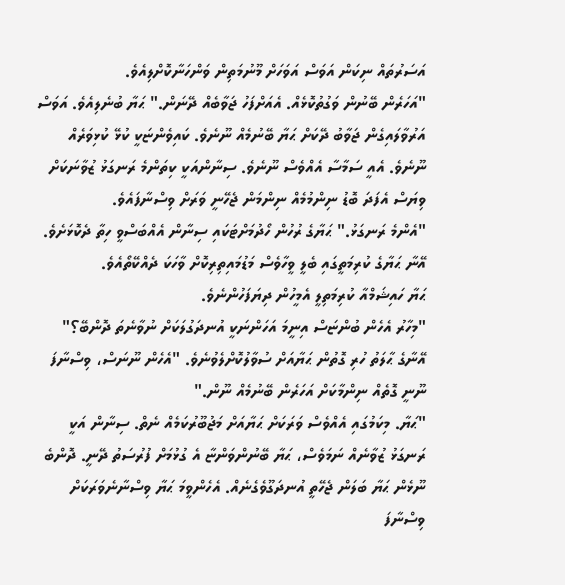އަސަރުތައް ނިކަން އަވަސް އަވަހަށް މޫނުމަތިން ވަންހަނާކޮށްލިއެވެ.
"އަހަރެން ބޭނުން ވަގުތުކޮޅެއް. އެއަށްފަހު ޖަވާބެއް ދޭނަން." ޙަޔާ ބުނެލިއެވެ. އަވަސް އަރުވާލައިގެން ޖަވާބު ދޭކަށް ޙަޔާ ބޭނުމެއް ނޫނެވެ. ކައިވެންޏަކީ ކުޅޭ ކުޅިވަރެއް ނޫނެވެ. އެއީ ސަމާސާ އެއްވެސް ނޫނެވެ. ސިނާންއަކީ ކިތަންމެ ރަނގަޅު ޒުވާނަކަށް ވިޔަސް އެފަދަ ބޮޑު ނިންމުމެއް ނިންމަން ޖެހޭނީ ވަރަށް ވިސްނާފައެވެ.
"އެންމެ ރަނގަޅު." ޙަޔާގެ ރުހުން ހޯދުމަށްޓަކައި ސިނާން އެއްބަސްވީ ހިތާ ދެކޮޅަށެވެ. އޭނާ ޙަޔާގެ ކުރިމަތީގައި ބެލީ ވީހާވެސް މަޑުމައިތިރިކޮށް ވާހަކަ ދެއްކޭތޯއެވެ.
ޙަޔާ ހައިޝަމްއާ ކުރިމަތިލީ އެމީހުން ދިޔަފަހުންނެވެ.
"މިހާރު އެހެން ބުންޏަސް އިނީމަ އަހަންނަކީ އުނދަގުލަކަށް ނުވާނެތަ ދޮންބޭ؟" އޭނާގެ ޙާލަތު ހުރި ގޮތުން ޙަޔާއަށް ސުވާލުކޮށްލެވުނެވެ. "އެހެން ނޫނަސް، ވިސްނާފަ ނޫނީ ގޮތެއް ނިންމާކަށް އަހަރެން ބޭނުމެއް ނޫން."
"ޙަޔާ. މިކަމުގައި އެއްވެސް ވަރަކަށް ޙަޔާއަށް މަޖުބޫރުކަމެއް ނެތް. ސިނާން އަކީ ރަނގަޅު ޒުވާނެއް ނަމަވެސް، ޙަޔާ ބޭނުންވަންޏާ އެ ގުޅުމަށް ފުރުސަތު ދޭނީ. ދޮންބެ ނޫޅެން ޙަޔާ ބަލަން ޖެހޭތީ އުނދަގޫވެގެނެއް. އެހެންވީމަ ޙަޔާ ވިސްނާނެވަރަކަށް ވިސްނާފަ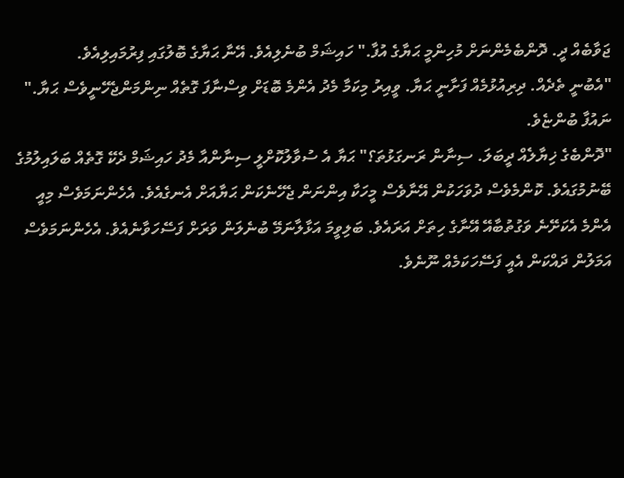ޖަވާބެއް ދީ. ދޮންބެމެންނަށް މުހިންމީ ޙަޔާގެ އުފާ." ހައިޝަމް ބުނެލިއެވެ. އޭނާ ޙަޔާގެ ބޮލުގައި ފިރުމައިލިއެވެ.
"އެބުނީ ތެދެއް. ދިރިއުޅުމެއް ފަށާނީ ޙަޔާ. ވީއިރު މިކަމާ މެދު އެންމެ ބޮޑަށް ވިސްނާފަ ގޮތެއް ނިންމަންޖެހޭނީވެސް ޙަޔާ." ނައުފާ ބުންޏެވެ.
"ދޮންބެގެ ޚިޔާލެއް ދީބަލަ. ސިނާން ރަނގަޅުތަ؟" ޙަޔާ އެ ސުވާލުކޮށްލީ ސިނާންއާ މެދު ހައިޝަމް ދެކޭ ގޮތެއް ބަލައިލުމުގެ ބޭނުމުގައެވެ. ކޮންމެވެސް ދުވަހަކުން އޭނާވެސް މީހަކާ އިންނަން ޖެހޭނެކަން ޙަޔާއަށް އެނގެއެވެ. އެހެންނަމަވެސް މިއީ އެންމެ އެކަށޭނެ ވަގުތުބާއޭ އޭނާގެ ހިތަށް އަރައެވެ. ބަލިވީމަ އަޅާލާނަމޭ ބުނެލަން ވަރަށް ފަސޭހަވާނެއެވެ. އެހެންނަމަވެސް އަމަލުން ދައްކަން އެއީ ފަސޭހަކަމެއް ނޫނެވެ.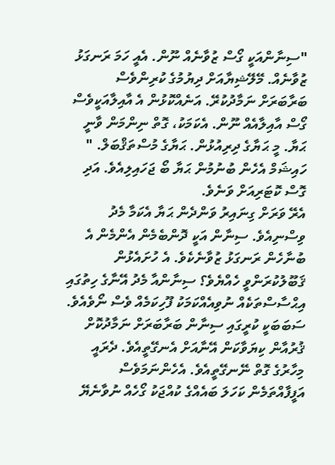"ސިނާންއަކީ ގޯސް ޒުވާނެއް ނޫން. އެއީ ހަމަ ރަނގަޅު ޒުވާނެއް. މޭލޭޝިޔާއަށް ދިޔުމުގެ ކުރިންވެސް ބަރާބަރަށް ނަމާދުކުރޭ. އަނެއްކޮޅުން އެ އާއިލާއަކީވެސް ގޯސް އާއިލާއެއް ނޫން. އެކަމަކު، ގޮތް ނިންމަން ވާނީ ޙަޔާ. މީ ޙަޔާގެ ދިރިއުޅުން. ޙަޔާގެ މުސްތަޤްބަލް. " ހައިޝަމް އެހެން ބުނުމުން ޙަޔާ ބޯ ޖަހައިލިއެވެ. އަދި ގޮސް ކޮޓަރިއަށް ވަނެވެ.
އެރޭ ވަރަށް ގިނައިރު ވަންދެން ޙަޔާ އެކަމާ މެދު ވިސްނިއެވެ. ސިނާން އަކީ ދޮންބެމެން އެންމެން އެ ބުނާހެން ރަނގަޅު ޒުވާނެކެވެ. އެ ހުށައެޅުން ޤަބޫލުކުރަންވީ ހެއްޔެވެ؟ ސިނާންއާ މެދު އޭނާގެ ހިތުގައި އިޙްސާސްތަކެއް ނުވިއެއްކަމަކު ފޫހިކަމެއް ވެސް ނޯވެއެވެ. ސަބަބަކީ ކުރީގައި ސިނާން ބަރާބަރަށް ނަމާދުކޮށް ޤުރުއާން ކިޔަވާކަން އޭނާއަށް އެނގޭތީއެވެ. ދެރައީ މިހާރުގެ ގޮތް ނޭނގޭތީއެވެ. އެހެންނަމަވެސް އަފީފާއްތަމެން ކަހަލަ ބައެއްގެ ކުއްޖަކު ގޯހެއް ނުވާނެޔޭ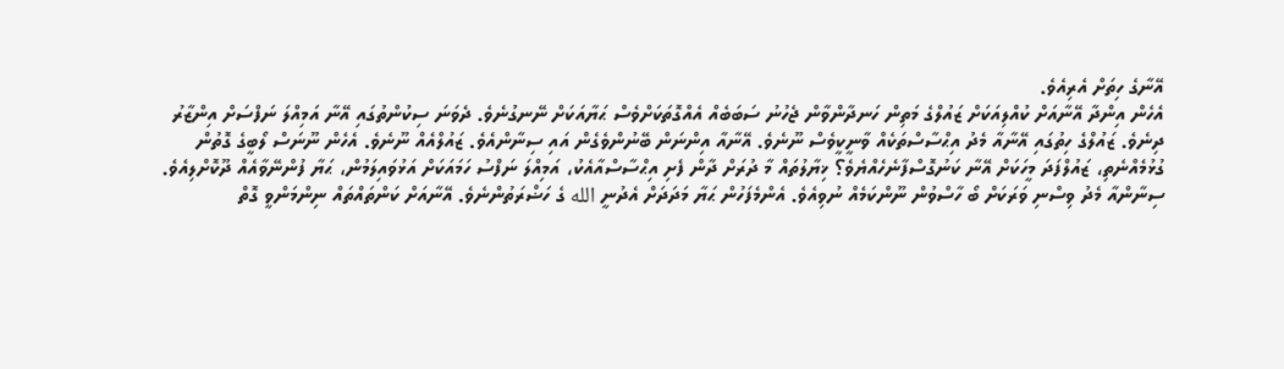އޭނާގެ ހިތަށް އެރިއެވެ.
އެހެން އިންދާ އޭނާއަށް ކުއްލިއަކަށް ޒައުލްގެ މަތިން ހަނދާންވާން ޖެހުނު ސަބަބެއް އެއްގޮތަކަށްވެސް ޙަޔާއަކަށް ނޭނގުނެވެ. ދެވަނަ ސިކުންތުގައި އޭނާ އަމިއްލަ ނަފްސަށް އިންޒާރު ދިނެވެ. ޒައުލްގެ ހިތުގައި އޭނާއާ މެދު އިޙްސާސްތަކެއް ވާނީކީވެސް ނޫނެވެ. އޭނާއާ އިންނަން ބޭނުންވެގެން އައި ސިނާންއެވެ. ޒައުލްއެއް ނޫނެވެ. އެހެން ނޫނަސް ލޯބީގެ ގޮތުން ގުޅުމެއްނެތި، ޒައުލްފަދަ މީހަކަށް އޭނާ ކަނުގޮސްފާނެހެއްޔެވެ؟ ޚިޔާލުތައް މާ ދުރަށް ދާން ފެށި އިޙްސާސްއާއެކު، އަމިއްލަ ނަފްސު ހަމައަކަށް އަޅުވައިލަމުން، ޙަޔާ ފުންނޭވާއެއް ދޫކޮށްލިއެވެ.
ސިނާންއާ މެދު ވިސްނި ވަރަކަށް ބޯ ހާސްވުން ނޫންކަމެއް ނުވިއެވެ. އެންމެފަހުން ޙަޔާ މަދަދަށް އެދުނީ الله ގެ ހަޟްރަތުންނެވެ. އޭނާއަށް ކަންތައްތައް ނިންމަންވީ ގޮތް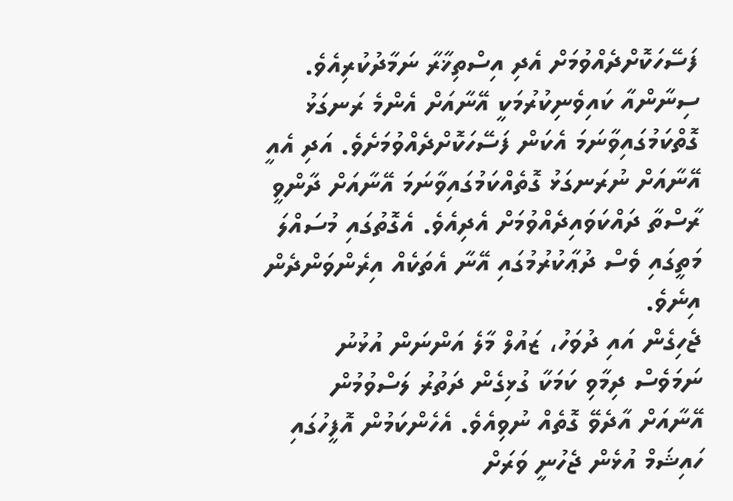ފަސޭހަކޮށްދެއްވުމަށް އެދި އިސްތިޚާރާ ނަމާދުކުރިއެވެ. ސިނާންއާ ކައިވެނިކުރުމަކީ އޭނާއަށް އެންމެ ރަނގަޅު ގޮތްކަމުގައިވާނަމަ އެކަން ފަސޭހަކޮށްދެއްވުމަށެވެ. އަދި އެއީ އޭނާއަށް ނުރަނގަޅު ގޮތެއްކަމުގައިވާނަމަ އޭނާއަށް ދާންވީ ރާސްތާ ދައްކަވައިދެއްވުމަށް އެދިއެވެ. އެގޮތުގައި މުސައްލަ މަތީގައި ވެސް ދުޢާކުރުމުގައި އޭނާ އެތަކެއް އިރެންވަންދެން އިނެވެ.
ޖެހިގެން އައި ދުވަހު، ޒައުލް މާލެ އަންނަން އުޅުނު ނަމަވެސް ދިމާވި ކަމަކާ ގުޅިގެން ދަތުރު ލަސްވުމުން އޭނާއަށް އާދެވޭ ގޮތެއް ނުވިއެވެ. އެހެންކަމުން އޮފީހުގައި ހައިޝަމް އުޅެން ޖެހުނީ ވަރަށް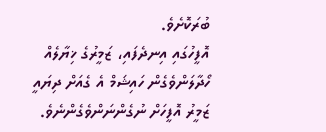ބުރަކޮށެވެ.
އޮފީހުގައި އިނދެފައި، ޒަމީރުގެ ޚިޔާލެއް ހޯދާލަންވެގެން ހައިޝަމް އެ ގެއަށް ދިޔައީ ޒަމީރު އޮފީހަށް ނުގެންނަންވެގެންނެވެ.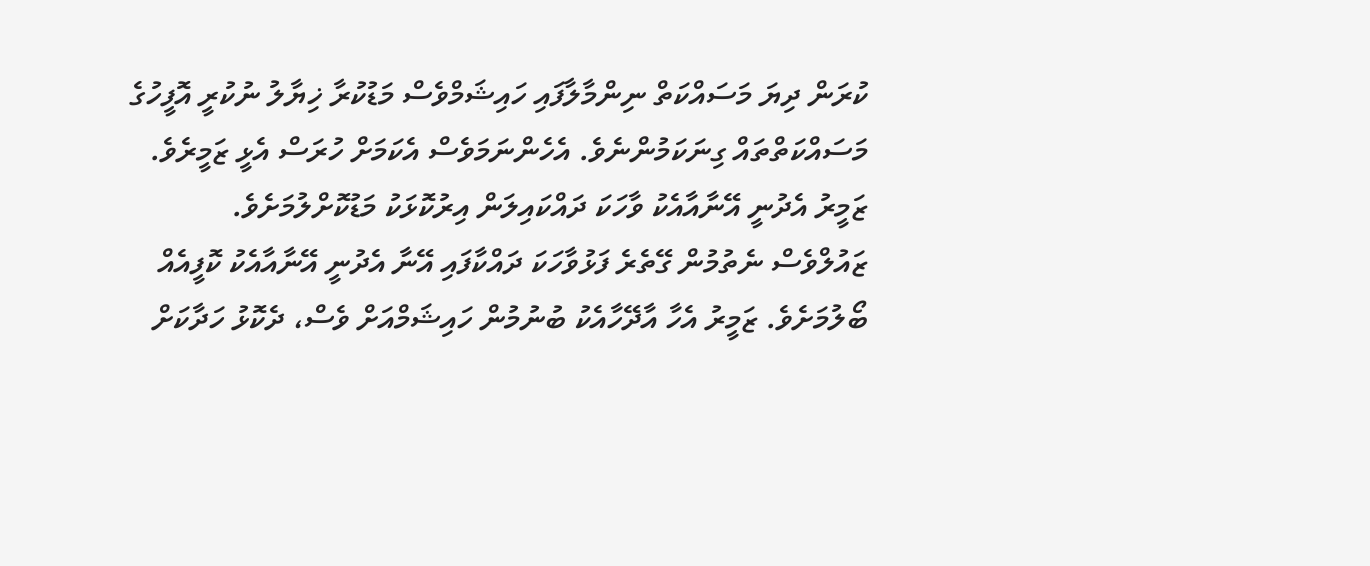ކުރަން ދިޔަ މަސައްކަތް ނިންމާލާފައި ހައިޝަމްވެސް މަޑުކުރާ ޚިޔާލު ނުކުރީ އޮފީހުގެ މަސައްކަތްތައް ގިނަކަމުންނެވެ. އެހެންނަމަވެސް އެކަމަށް ހުރަސް އެޅީ ޒަމީރެވެ. ޒަމީރު އެދުނީ އޭނާއާއެކު ވާހަކަ ދައްކައިލަން އިރުކޮޅަކު މަޑުކޮށްލުމަށެވެ. ޒައުލްވެސް ނެތުމުން ގޭތެރެ ފަޅުވާހަކަ ދައްކާފައި އޭނާ އެދުނީ އޭނާއާއެކު ކޮފީއެއް ބޯލުމަށެވެ. ޒަމީރު އެހާ އާދޭހާއެކު ބުނުމުން ހައިޝަމްއަށް ވެސް، ދެކޮޅު ހަދާކަށް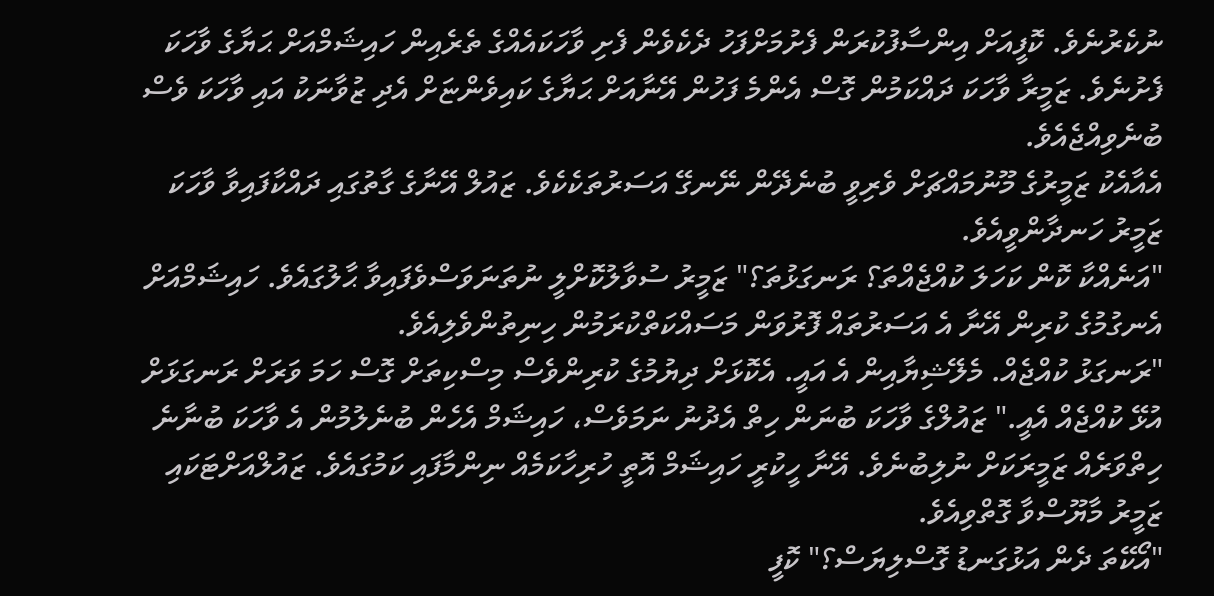ނުކެރުނެވެ. ކޮފީއަށް އިންސާފުކުރަން ފެށުމަށްފަހު ދެކެވެން ފެށި ވާހަކައެއްގެ ތެރެއިން ހައިޝަމްއަށް ޙަޔާގެ ވާހަކަ ފެށުނެވެ. ޒަމީރާ ވާހަކަ ދައްކަމުން ގޮސް އެންމެ ފަހުން އޭނާއަށް ޙަޔާގެ ކައިވެންޏަށް އެދި ޒުވާނަކު އައި ވާހަކަ ވެސް ބުނެވިއްޖެއެވެ.
އެއާއެކު ޒަމީރުގެ މޫނުމައްޗަށް ވެރިވީ ބުނެދޭން ނޭނގޭ އަސަރުތަކެކެވެ. ޒައުލް އޭނާގެ ގާތުގައި ދައްކާފައިވާ ވާހަކަ ޒަމީރު ހަނދާންވީއެވެ.
"އަނެއްކާ ކޮން ކަހަލަ ކުއްޖެއްތަ؟ ރަނގަޅުތަ؟" ޒަމީރު ސުވާލުކޮށްލީ ނުތަނަވަސްވެފައިވާ ޙާލުގައެވެ. ހައިޝަމްއަށް އެނގުމުގެ ކުރިން އޭނާ އެ އަސަރުތައް ފޮރުވަން މަސައްކަތްކުރަމުން ހިނިތުންވެލިއެވެ.
"ރަނގަޅު ކުއްޖެއް. މެލޭޝިޔާއިން އެ އައީ. އެކޮޅަށް ދިޔުމުގެ ކުރިންވެސް މިސްކިތަށް ގޮސް ހަމަ ވަރަށް ރަނގަޅަށް އުޅޭ ކުއްޖެއް އެއީ." ޒައުލްގެ ވާހަކަ ބުނަން ހިތް އެދުނު ނަމަވެސް، ހައިޝަމް އެހެން ބުނެލުމުން އެ ވާހަކަ ބުނާނެ ހިތްވަރެއް ޒަމީރަކަށް ނުލިބުނެވެ. އޭނާ ހީކުރީ ހައިޝަމް އޮތީ ހުރިހާކަމެއް ނިންމާފައި ކަމުގައެވެ. ޒައުލްއަށްޓަކައި ޒަމީރު މާޔޫސްވާ ގޮތްވިއެވެ.
"އޯކޭތަ ދެން އަޅުގަނޑު ގޮސްލިޔަސް؟" ކޮފީ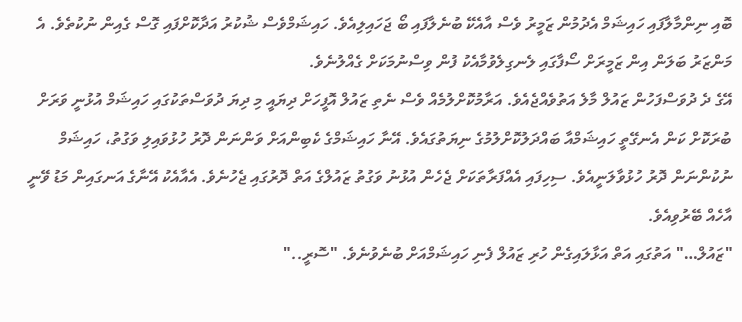ބޮއި ނިންމާލާފައި ހައިޝަމް އެދުމުން ޒަމީރު ވެސް އާއެކޭ ބުނެލާފައި ބޯ ޖަހައިލިއެވެ. ހައިޝަމްވެސް ޝުކުރު އަދާކޮށްފައި ގޮސް ގެއިން ނުކުތެވެ. އެ މަންޒަރު ބަލަން އިން ޒަމީރަށް ސޯފާގައި ލެނގިލެވުމާއެކު ފުން ވިސްނުމަކަށް ގެއްލުނެވެ.
އޭގެ ދެ ދުވަސްފަހުން ޒައުލް މާލެ އަތުވެއްޖެއެވެ. އަރާމުކޮށްލުމެއް ވެސް ނެތި ޒައުލް އޮފީހަށް ދިޔައީ މި ދިޔަ ދުވަސްތަކުގައި ހައިޝަމް އުޅުނީ ވަރަށް ބުރަކޮށް ކަން އެނގޭތީ ހައިޝަމްއާ ބައްދަލުކޮށްލުމުގެ ނިޔަތުގައެވެ. އޭނާ ހައިޝަމްގެ ކެބިންއަށް ވަންނަން ދޮރު ހުޅުވައިލި ވަގުތު، ހައިޝަމް ނުކުންނަން ދޮރު ހުޅުވާލަނީއެވެ. ސިހިފައި އެއްފަރާތަކަށް ޖެހެން އުޅުނު ވަގުތު ޒައުލްގެ އަތް ދޮރުގައި ޖެހުނެވެ. އެއާއެކު އޭނާގެ އަނގައިން މަޑު ވޭނީ އާހެއް ބޭރުވިއެވެ.
"ޒައުލް…" އަތުގައި އަތް އަޅާލައިގެން ހުރި ޒައުލް ފެނި ހައިޝަމްއަށް ބުނެވުނެވެ. "ސޮރީ.."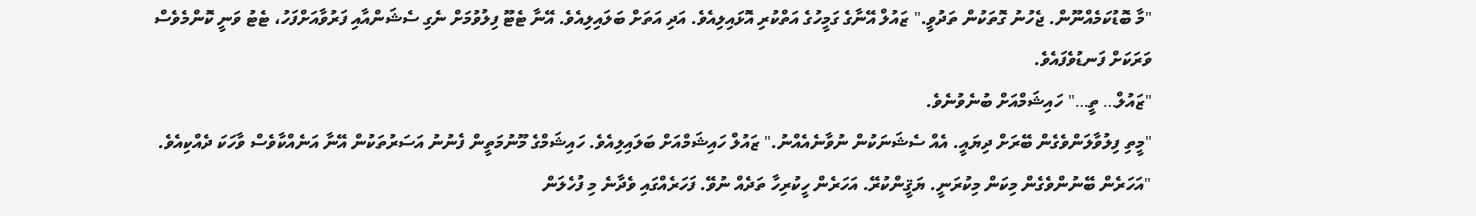"މާ ބޮޑުކަމެއްނޫން. ޖެހުނު ގޮތަކުން ތަދުވީ." ޒައުލް އޭނާގެ ގަމީހުގެ އަތްކުރި އޮޅައިލިއެވެ. އަދި އަތަށް ބަލައިލިއެވެ. އޭނާ ޓެޓޫ ފިލުވުމަށް ނެގި ސެޝަންއާއި ފަރުވާއަށްފަހު، ޓެޓު ވަނީ ކޮންމެވެސް ވަރަކަށް ފަނޑުވެފައެވެ.
"ޒައުލް… ތީ…" ހައިޝަމްއަށް ބުނެވުނެވެ.
"މީތި ފިލުވާލަންވެގެން ބޭރަށް ދިޔައީ. އެއް ސެޝަނަކުން ނުވާނެއެއްނު." ޒައުލް ހައިޝަމްއަށް ބަލައިލިއެވެ. ހައިޝަމްގެ މޫނުމަތީން ފެނުނު އަސަރުތަކުން އޭނާ އަނެއްކާވެސް ވާހަކަ ދެއްކިއެވެ.
"އަހަރެން ބޭނުންވެގެން މިކަން މިކުރަނީ. ޔަޤީންކުރޭ. އަހަރެން ހީކުރިހާ ތަދެއް ނުވޭ. ފަހަރެއްގައި ވެދާނެ މި ފުހެލަން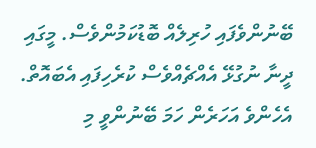ބޭނުންވެފައި ހުރިލެއް ބޮޑުކަމުންވެސް. މީގައި ދީނާ ނުގުޅޭ އެއްޗެއްވެސް ކުރެހިފައި އެބައޮތް. އެހެންވެ އަހަރެން ހަމަ ބޭނުންވީ މި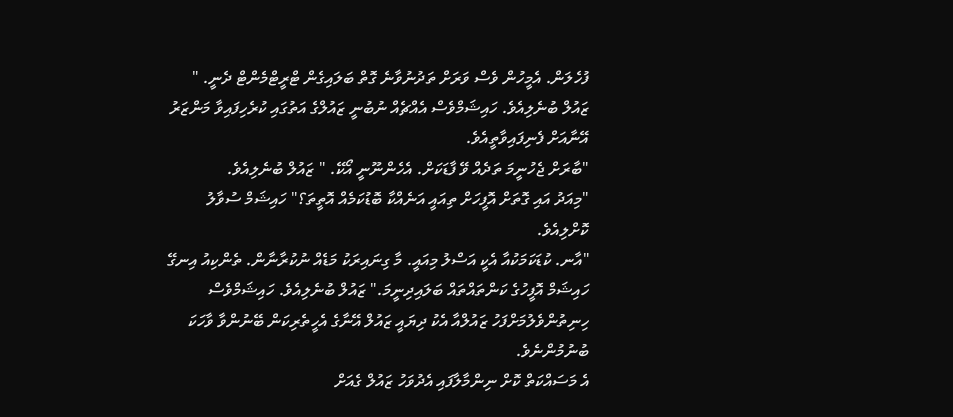ފުހެލަން. އެމީހުން ވެސް ވަރަށް ތަދުނުވާނެ ގޮތް ބަލައިގެން ޓްރީޓްމެންޓް ދެނީ. " ޒައުލް ބުނެލިއެވެ. ހައިޝަމްވެސް އެއްޗެއް ނުބުނީ ޒައުލްގެ އަތުގައި ކުރެހިފައިވާ މަންޒަރު އޭނާއަށް ފެނިފައިވާތީއެވެ.
"ބާރަށް ޖެހުނީމަ ތަދެއް ވޭ ފާޑަކަށް. އެހެންނޫނީ އޯކޭ. " ޒައުލް ބުނެލިއެވެ.
"މިއަދު އައި ގޮތަށް އޮފީހަށް ތިއައީ އަނެއްކާ ބޮޑުކަމެއް އޮތީތަ؟" ހައިޝަމް ސުވާލު ކޮށްލިއެވެ.
"އާނ. ކުޑަކަމަކުއާ އެކީ އަސްލު މިއައީ. މާ ގިނައިރަކު މަޑެއް ނުކުރާނާން. ތެންކިއު އިނގޭ ހައިޝަމް އޮފީހުގެ ކަންތައްތައް ބަލައިދިނީމަ." ޒައުލް ބުނެލިއެވެ. ހައިޝަމްވެސް ހިނިތުންވެލުމަށްފަހު ޒައުލްއާ އެކު ދިޔައީ ޒައުލް އޭނާގެ އެހީތެރިކަން ބޭނުންވާ ވާހަކަ ބުނުމުންނެވެ.
އެ މަސައްކަތް ކޮށް ނިންމާލާފައި އެދުވަހު ޒައުލް ގެއަށް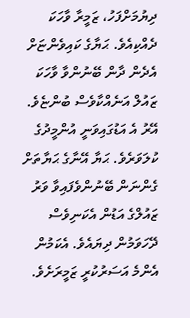ދިޔުމަށްފަހު، ޒަމީރާ ވާހަކަ ދެއްކިއެވެ. ޙަޔާގެ ކައިވެންޏަށް އެދެން ދާން ބޭނުންވާ ވާހަކަ ޒައުލް އަނެއްކާވެސް ބުންޏެވެ. އޭރު އެ އަޑުގައިވަނީ އުންމީދުގެ ކުލަވަރެވެ. ޙަޔާ އޭނާގެ ޙަޔާތަށް ގެންނަން ބޭނުންވެފައިވާ ވަރު ޒައުލްގެ އަޑުން އެކަނިވެސް ދޭހަވަމުން ދިޔައެވެ. އެކަމުން އެންމެ އަސަރުކުރީ ޒަމީރަށެވެ.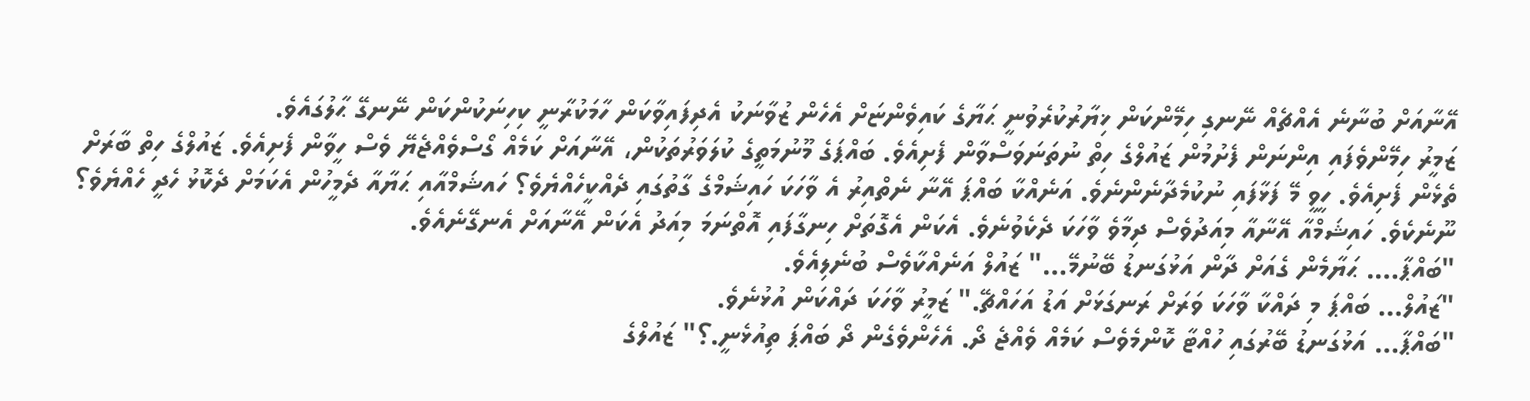އޭނާއަށް ބުނާނެ އެއްޗެއް ނޭނގި ހިމޭންކަން ޚިޔާރުކުރެވުނީ ޙަޔާގެ ކައިވެންޏަށް އެހެން ޒުވާނަކު އެދިފައިވާކަން ހާމަކުރާނީ ކިހިނަކުންކަން ނޭނގޭ ޙާލުގައެވެ.
ޒަމީރު ހިމޭންވެފައި އިންނަން ފެށުމުން ޒައުލްގެ ހިތް ނުތަނަވަސްވާން ފެށިއެވެ. ބައްޕަގެ މޫނުމަތީގެ ކުލަވަރުތަކުން، އޭނާއަށް ކަމެއް ގޯސްވެއްޖެޔޭ ވެސް ހީވާން ފެށިއެވެ. ޒައުލްގެ ހިތް ބާރަށް ތެޅެން ފެށިއެވެ. ހީވީ މޭ ފަޅާފައި ނުކުމެދާނެންނެވެ. އަނެއްކާ ބައްޕަ އޭނާ ނެތްއިރު އެ ވާހަކަ ހައިޝަމްގެ ގާތުގައި ދެއްކީހެއްޔެވެ؟ ހައޝަމްއާއި ޙަޔާއާ ދެމީހުން އެކަމަށް ދެކޮޅު ހެދީ ހެއްޔެވެ؟ ނޫނެކެވެ. ހައިޝަމްއާ އޭނާއާ މިއަދުވެސް ދިމާވެ ވާހަކަ ދެކެވުނެވެ. އެކަން އެގޮތަށް ހިނގާފައި އޮތްނަމަ މިއަދު އެކަން އޭނާއަށް އެނގޭނެއެވެ.
"ބައްޕާ…. ޙަޔާމެން ގެއަށް ދާން އަޅުގަނޑު ބޭނުމޭ…" ޒައުލް އަނެއްކާވެސް ބުނެލިއެވެ.
"ޒައުލް… ބައްޕަ މި ދައްކާ ވާހަކަ ވަރަށް ރަނގަޅަށް އަޑު އަހައްޗޭ." ޒަމީރު ވާހަކަ ދައްކަން އުޅުނެވެ.
"ބައްޕާ… އަޅުގަނޑު ބޭރުގައި ހުއްޓާ ކޮންމެވެސް ކަމެއް ވެއްޖެ ދޯ. އެހެންވެގެން ދޯ ބައްޕަ ތިއުޅެނީ.؟" ޒައުލްގެ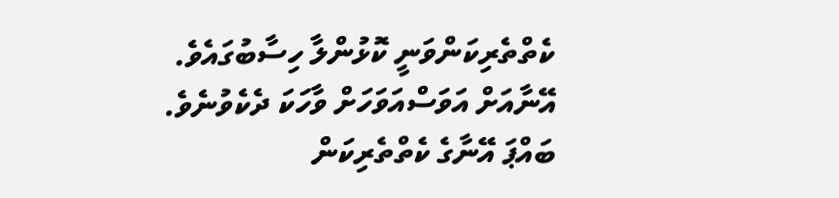ކެތްތެރިކަންވަނީ ކޮޅުންލާ ހިސާބުގައެވެ. އޭނާއަށް އަވަސްއަވަހަށް ވާހަކަ ދެކެވުނެވެ. ބައްޕަ އޭނާގެ ކެތްތެރިކަން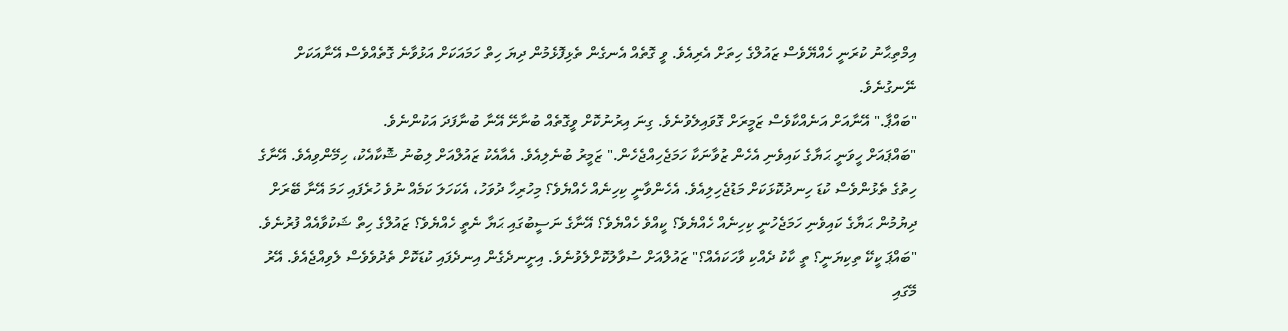އިމްތިޙާނު ކުރަނީ ހެއްޔޭވެސް ޒައުލްގެ ހިތަށް އެރިއެވެ. ވީ ގޮތެއް އެނގެން ތެޅިފޮޅެމުން ދިޔަ ހިތް ހަމައަކަށް އަޅުވާނެ ގޮތެއްވެސް އޭނާއަކަށް ނޭނގުނެވެ.
"ބައްޕާ." އޭނާއަށް އަނެއްކާވެސް ޒަމީރަށް ގޮވައިލެވުނެވެ. ގިނަ އިރުނުކޮށް ވީގޮތެއް ބުނާށޭ އޭނާ ބުނާފަދަ އަކުންނެވެ.
"ބައްޕައަށް ހީވަނީ ޙަޔާގެ ކައިވެނި އެހެން ޒުވާނަކާ ހަމަޖެހިއްޖެހެން." ޒަމީރު ބުނެލިއެވެ. އެއާއެކު ޒައުލްއަށް ލިބުނު ޝޮކާއެކު، ހިމޭންވިއެވެ. އޭނާގެ ހިތުގެ ތެޅުންވެސް ކުޑަ ހިނދުކޮޅަކަށް މަޑުޖެހިލިއެވެ. އެހެންވާނީ ކިހިނެއް ހެއްޔެވެ؟ މިހުރިހާ ދުވަހު، އެކަހަލަ ކަމެއް ނުވެ ހުރެފައި ހަމަ އޭނާ ބޭރަށް ދިޔުމުން ޙަޔާގެ ކައިވެނި ހަމަޖެހުނީ ކިހިނެއް ހެއްޔެވެ؟ ކީއްވެ ހެއްޔެވެ؟ އޭނާގެ ނަސީބުގައި ޙަޔާ ނެތީ ހެއްޔެވެ؟ ޒައުލްގެ ހިތް ޝަކުވާއެއް ފުރުނެވެ.
"ބައްޕަ ކީކޭ ތިކިޔަނީ؟ ތީ ކާކު ދެއްކި ވާހަކައެއް؟" ޒައުލްއަށް ސުވާލުކޮށްލެވުނެވެ. އިށީނދެގެން އިނދެފައި ކުޑަކޮށް ތެދުވެވެސް ލެވިއްޖެއެވެ. އޭރު މޭގައި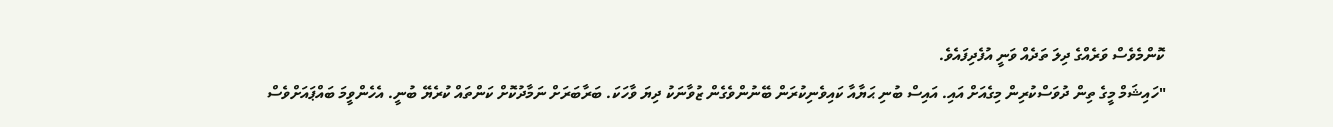ކޮންމެވެސް ވަރެއްގެ ދިލަ ތަދެއް ވަނީ އުފެދިފައެވެ.
"ހައިޝަމް މީގެ ތިން ދުވަސްކުރިން މިގެއަށް އައި. އައިސް ބުނި ޙަޔާއާ ކައިވެނިކުރަން ބޭނުންވެގެން ޒުވާނަކު ދިޔަ ވާހަކަ. ބަރާބަރަށް ނަމާދުކޮށް ކަންތައް ކުރެޔޭ ބުނީ. އެހެންވީމަ ބައްޕައަށްވެސް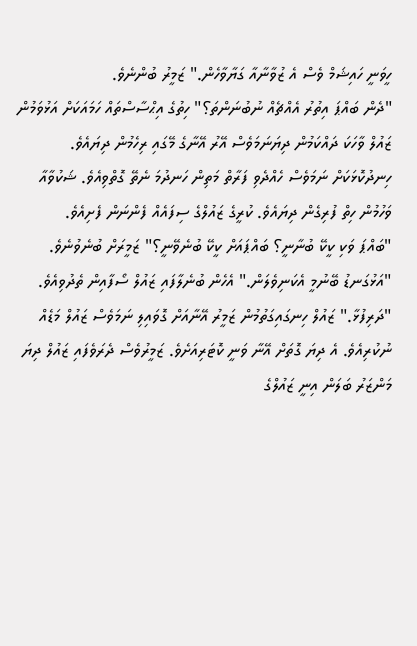ހީވަނީ ހައިޝަމް ވެސް އެ ޒުވާނާއާ ގަޔާވާހެން." ޒަމީރު ބުންނެވެ.
"ދެން ބައްޕަ އިތުރު އެއްޗެއް ނުބުނަންތަ؟" ހިތުގެ އިޙްސާސްތައް ހަމައަކަށް އަޅުވަމުން ޒައުލް ވާހަކަ ދައްކަމުން ދިޔަނަމަވެސް އޭރު އޭނާގެ މޭގައި ރިހެމުން ދިޔައެވެ. ހިނދުކޮޅަކަށް ނަމަވެސް ހެއްދެވި ފަރާތް މަތިން ހަނދުމަ ނެތޭ ގޮތްވިއެވެ. ޝަކުވާއާ ވަހުމުން ހިތް ފުރިގެން ދިޔައެވެ. ކުރީގެ ޒައުލްގެ ސިފައެއް ފެންނަން ފެށިއެވެ.
"ބައްޕަ ވަކި ކީކޭ ބުނާނީ؟ ބައްޕައަށް ކީކޭ ބުނެވޭނީ؟" ޒަމީރަށް ބުނެވުނެވެ.
"އަޅުގަނޑު ބޭނުމީ އެކަނިވެލަން." އެހެން ބުނެލާފައި ޒައުލް ސޯފާއިން ތެދުވިއެވެ.
"ދަރިފުޅާ." ޒައުލް ހިނގައިގަތުމުން ޒަމީރު އޭނާއަށް ގޮވައިލި ނަމަވެސް ޒައުލް މަޑެއް ނުކުރިއެވެ. އެ ދިޔަ ގޮތަށް އޭނާ ވަނީ ކޮޓަރިއަށެވެ. ޒަމީރުވެސް ދެރަވެފައި ޒައުލް ދިޔަ މަންޒަރު ބަލަން އިނީ ޒައުލްގެ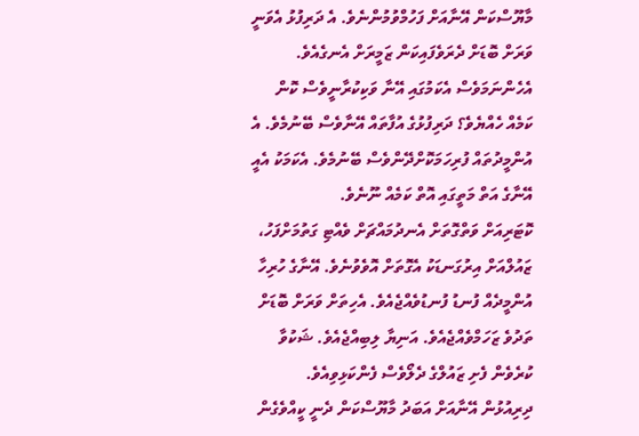މާޔޫސްކަން އޭނާއަށް ފަހުމްވުމުންނެވެ. އެ ދަރިފުޅު އެވަނީ ވަރަށް ބޮޑަށް ދެރަވެފައިކަން ޒަމީރަށް އެނގެއެވެ. އެހެންނަމަވެސް އެކަމުގައި އޭނާ ވަކިކުރާނީވެސް ކޮން ކަމެއް ހެއްޔެވެ؟ ދަރިފުޅުގެ އުފާތައް އޭނާވެސް ބޭނުމެވެ. އެ އުންމީދުތައް ފުރިހަމަކޮށްދޭންވެސް ބޭނުމެވެ. އެކަމަކު އެއީ އޭނާގެ އަތް މަތީގައި އޮތް ކަމެއް ނޫނެވެ.
ކޮޓަރިއަށް ވަތްގޮތަށް އެނދުމައްޗަށް ވެއްޓި ގަތުމަށްފަހު، ޒައުލްއަށް އިރުގަނޑަކު އެގޮތަށް އޮވެވުނެވެ. އޭނާގެ ހުރިހާ އުންމީދެއް ފުނޑު ފުނޑުވެއްޖެއެވެ. އެހިތަށް ވަރަށް ބޮޑަށް ތަދުވެ ޒަހަމްވެއްޖެއެވެ. އަނިޔާ ލިބިއްޖެއެވެ. ޝަކުވާ ކުރެވެން ފެށި ޒައުލްގެ ދެލޯވެސް ފެންކަޅިވިއެވެ. ދިރިއުޅުން އޭނާއަށް އަބަދު މާޔޫސްކަން ދެނީ ކީއްވެގެން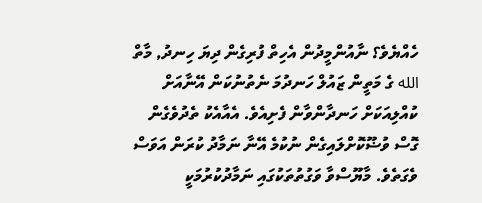ހެއްޔެވެ؟ ނާއުންމީދުން އެހިތް ފުރިގެން ދިޔަ ހިނދު, މާތް الله ގެ މަތީން ޒައުލް ހަނދުމަ ނެތުނުކަން އޭނާއަށް ކުއްލިއަކަށް ހަނދާންވާން ފެށިއެވެ. އެއާއެކު ތެދުވެގެން ގޮސް ވުޟޫކޮށްލައިގެން ނުކުމެ އޭނާ ނަމާދު ކުރަން އަވަސް ވެގަތެވެ. މާޔޫސްވާ ވަގުތުތަކުގައި ނަމާދުކުރުމަކީ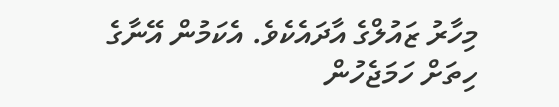މިހާރު ޒައުލްގެ އާދައެކެވެ. އެކަމުން އޭނާގެ ހިތަށް ހަމަޖެހުން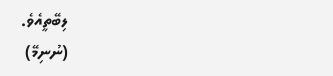ލިބޭތީއެވެ.
(ނުނިމޭ)